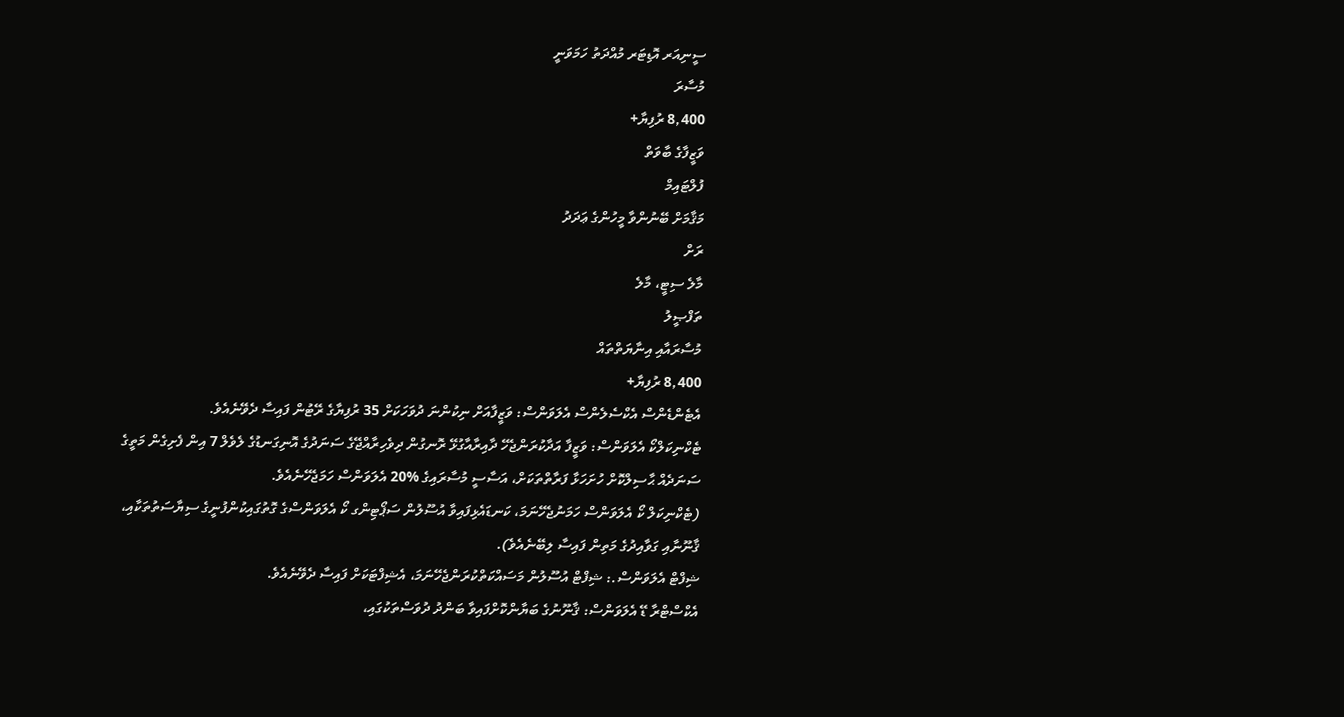ސީނިއަރ އޮޑިޓަރ މުއްދަތު ހަމަވަނީ
މުސާރަ
8,400 ރުފިޔާ+
ވަޒީފާގެ ބާވަތް
ފުލްޓައިމް
މަޤާމަށް ބޭނުންވާ މީހުންގެ ޢަދަދު
ރަށް
މާލެ ސިޓީ، މާލެ
ތަފްޞީލު
މުސާރައާއި އިނާޔަތްތައް
8,400 ރުފިޔާ+
އެޓެންޑެންސް އެކްސެލެންސް އެލަވަންސް: ވަޒީފާއަށް ނިކުންނަ ދުވަހަކަށް 35 ރުފިޔާގެ ރޭޓުން ފައިސާ ދެވޭނެއެވެ.
ޓެކްނިކަލްކޯ އެލަވަންސް: ވަޒީފާ އަދާކުރަންޖެހޭ ދާއިރާއާގުޅޭ ރޮނގުން ދިވެހިރާއްޖޭގެ ސަނަދުގެ އޮނިގަނޑުގެ ލެވެލް 7 އިން ފެށިގެން މަތީގެ ސަނަދެއް ޙާސިލްކޮށް ހުށަހަޅާ ފަރާތްތަކަށް، އަސާސީ މުސާރައިގެ %20 އެލަވަންސް ހަމަޖެހޭނެއެވެ.
(ޓެކްނިކަލް ކޯ އެލަވަންސް ހަމަނުޖެހޭނަމަ، ކަނޑައެޅިފައިވާ އުސޫލުން ސަޕޯޓިންގ ކޯ އެލަވަންސްގެ ގޮތުގައިކުންފުނީގެ ސިޔާސަތުތަކާއި، ޤާނޫނާއި ގަވާއިދުގެ މަތިން ފައިސާ ލިބޭނެއެވެ).
ޝިފްޓް އެލަވަންސް.: ޝިފްޓް އުސޫލުން މަސައްކަތްކުރަންޖެހޭނަމަ، އެޝިފްޓަކަށް ފައިސާ ދެވޭނެއެވެ.
އެކްސްޓްރާ ޑޭ އެލަވަންސް: ޤާނޫނުގެ ބަޔާންކޮށްފައިވާ ބަންދު ދުވަސްތަކުގައި،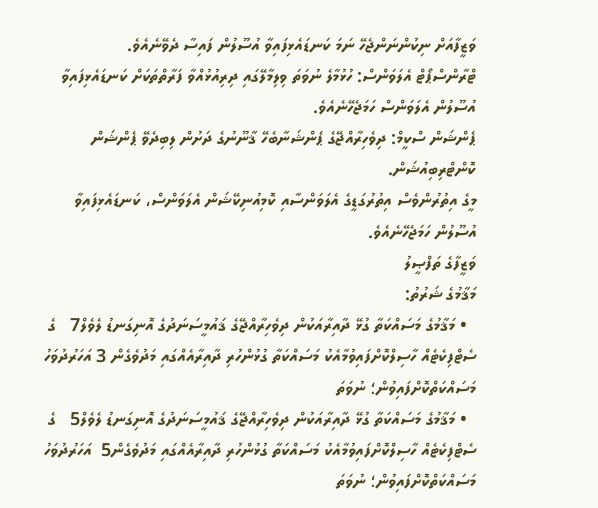ވަޒީފާއަށް ނިކުންނަންޖެހޭ ނަމަ ކަނޑައެޅިފައިވާ އުސޫލުން ފައިސާ ދެވޭނެއެވެ.
ޓްރާންސްޕޯޓް އެލަވަންސް: ހުޅުމާލެ ނުވަތަ ވިލިމާލޭގައި ދިރިއުޅުއްވާ ފަރާތްތަކަށް ކަނޑައެޅިފައިވާ އުސޫލުން އެލަވަންސް ހަމަޖެހޭނެއެވެ.
ޕެންޝަން ސްކީމް: ދިވެހިރާއްޖޭގެ ޕެންޝަނާބެހޭ ޤާނޫނުގެ ދަށުން ލިބިދެވޭ ޕެންޝަން ކޮންޓްރިބިއުޝަން.
މީގެ އިތުރުންވެސް އިތުރުގަޑީގެ އެލަވަންސާއި ކޮމިއުނިކޭޝަން އެލަވަންސް، ކަނޑައެޅިފައިވާ އުސޫލުން ހަމަޖެހޭނެއެވެ.
ވަޒީފާގެ ތަފްޞީލު
މަޤާމުގެ ޝަރުތު:
  • މަޤާމުގެ މަސައްކަތާ ގުޅޭ ދާއިރާއަކުން ދިވެހިރާއްޖޭގެ ޤައުމީސަނަދުގެ އޮނިގަނޑު ލެވެލް7   ގެ ސެޓްފިކެޓެއް ހާސިލްކޮށްފައިވުމާއެކު މަސައްކަތާ ގުޅުންހުރި ދާއިރާއެއްގައި މަދުވެގެން 3 އަހަރުދުވަހު މަސައްކަތްކޮށްފައިވުން؛ ނުވަތަ
  • މަޤާމުގެ މަސައްކަތާ ގުޅޭ ދާއިރާއަކުން ދިވެހިރާއްޖޭގެ ޤައުމީސަނަދުގެ އޮނިގަނޑު ލެވެލް5   ގެ ސެޓްފިކެޓެއް ހާސިލްކޮށްފައިވުމާއެކު މަސައްކަތާ ގުޅުންހުރި ދާއިރާއެއްގައި މަދުވެގެން5  އަހަރުދުވަހު މަސައްކަތްކޮށްފައިވުން؛ ނުވަތަ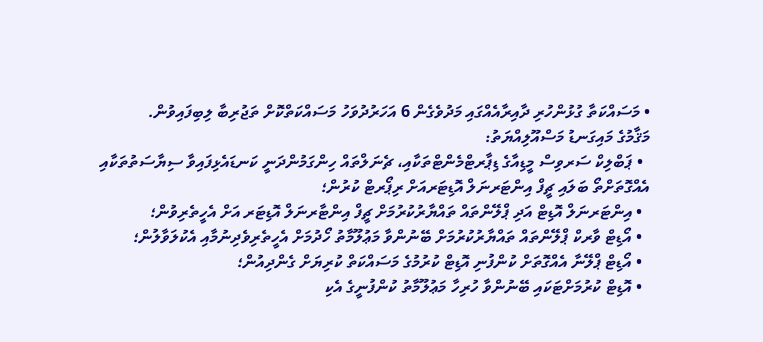• މަސައްކަތާ ގުޅުންހުރި ދާއިރާއެއްގައި މަދުވެގެން 6 އަހަރުދުވަހު މަސައްކަތްކޮށް ތަޖުރިބާ ލިބިފައިވުން.
މަޤާމުގެ މައިގަނޑު މަސްއޫލިއްޔަތު:
  • ޕަބްލިކް ސަރވިސް މީޑިއާގެ ޑިޕާރޓްމެންޓްތަކާއި، ޗެނަލްތައް ހިންގަމުންދަނީ ކަނޑައެޅިފައިވާ ސިޔާސަތުތަކާއި އެއްގޮތަށްތޯ ބަލައި ޗީފް އިންޓަރނަލް އޮޑިޓަރއަށް ރިޕޯރޓް ކުރުން؛
  • އިންޓަރނަލް އޮޑިޓް އަދި ޕްލޭންތައް ތައްޔާރުކުރުމަށް ޗީފް އިންޓާރނަލް އޮޑިޓަރ އަށް އެހީތެރިވުން؛
  • އޯޑިޓް ވާރކް ޕްލޭންތައް ތައްޔާރުކުރުމަށް ބޭނުންވާ މަޢުލޫމާތު ހޯދުމަށް އެހީތެރިވެދިނުމާއި އެކުލަވާލުން؛
  • އޯޑިޓް ޕްލޭނާ އެއްގޮތަށް ކުންފުނި އޮޑިޓް ކުރުމުގެ މަސައްކަތް ކުރިޔަށް ގެންދިއުން؛
  • އޮޑިޓް ކުރުމަށްޓަކައި ބޭނުންވާ ހުރިހާ މަޢުލޫމާތު ކުންފުނީގެ އެކި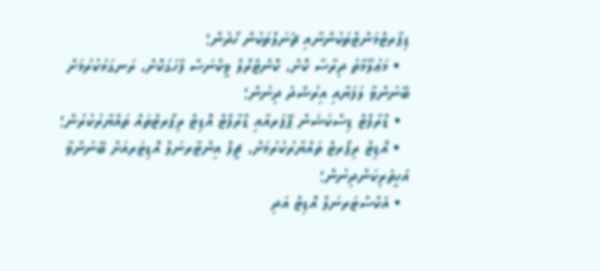ޑިޕާރޓްމަންޓްތަކުންނާއި ޗެނަލްތަކުން ހޯދުން؛
  • މަޢުލޫމާތު ދިރާސާ ކޮށް، ކޮންޓްރޯލް ވީކްނަސް ފާހަގަކޮށް، ރަނގަޅުކުރުމަށް ބޭނުންވާ ލަފަޔާއި އިރުޝާދު ދިނުން؛
  • ޑްރާފްޓް ޑިސްކަޝަން ޕޭޕަރއާއި ޑްރާފްޓް އޮޑިޓް ރިޕޯރޓްތައް ތައްޔާރުކުރުން؛
  • އޮޑިޓް ރިޕޯރޓް ތައްޔާރުކުރުމަށް، ޗީފް އިންޓާރނަލް އޮޑިޓަރއަށް ބޭނުންވާ އެހީތެރިކަންދިނުން؛
  • އެކްސްޓަރނަލް އޮޑިޓް އަދި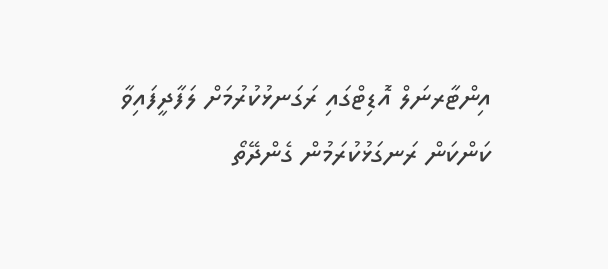އިންޓާރނަލް އޮޑިޓްގައި ރަގަނޅުކުރުމަށް ލަފާދީފައިވާ ކަންކަން ރަނގަޅުކުރަމުން ގެންދޭތޯ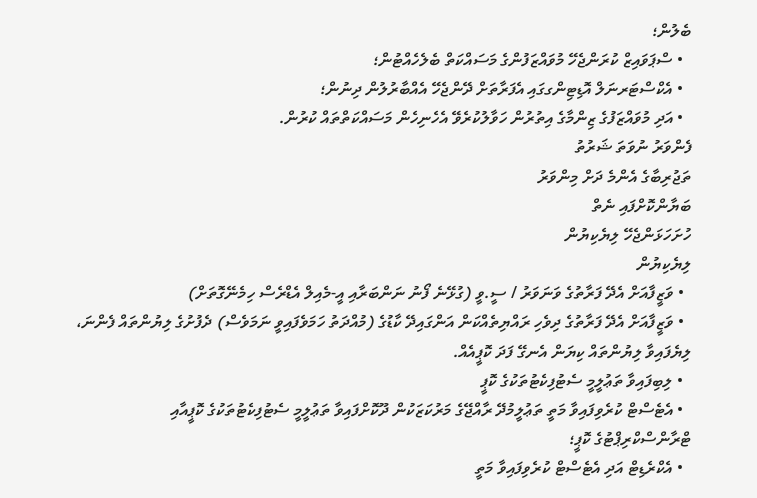ބެލުން؛
  • ސްޕަވައިޒް ކުރަންޖެހޭ މުވައްޒަފުންގެ މަސައްކަތް ބެލެހެއްޓުން؛
  • އެކްސްޓަރނަލް އޮޑިޓިންގގައި އެފަރާތަށް ދޭންޖެހޭ އެއްބާރުލުން ދިނުން؛
  • އަދި މުވައްޒަފުގެ ޒިންމާގެ އިތުރުން ހަވާލުކުރެވޭ އެހެނިހެން މަސައްކަތްތައް ކުރުން.
ފެންވަރު ނުވަތަ ޝަރުތު
ތަޖުރިބާގެ އެންމެ ދަށް މިންވަރު
ބަޔާންކޮށްފައި ނެތް
ހުށަހަޅަންޖެހޭ ލިޔެކިޔުން
ލިޔެކިޔުން
  • ވަޒީފާއަށް އެދޭ ފަރާތުގެ ވަނަވަރު / ސީ.ވީ (ގުޅޭނެ ފޯނު ނަންބަރާއި އީ-މެއިލް އެޑްރެސް ހިމެނޭގޮތަށް)
  • ވަޒީފާއަށް އެދޭ ފަރާތުގެ ދިވެހި ރައްޔިތެއްކަން އަންގައިދޭ ކާޑުގެ (މުއްދަތު ހަމަވެފައިވީ ނަމަވެސް) ދެފުށުގެ ލިޔުންތައް ފެންނަ، ލިޔެފައިވާ ލިޔުންތައް ކިޔަން އެނގޭ ފަދަ ކޮޕީއެއް.
  • ލިބިފައިވާ ތަޢުލީމީ ސެޓުފިކެޓުތަކުގެ ކޮޕީ
  • އެޓެސްޓް ކުރެވިފައިވާ މަތީ ތަޢުލީމުދޭ ރާއްޖޭގެ މަރުކަޒަކުން ދޫކޮށްފައިވާ ތަޢުލީމީ ސެޓުފިކެޓުތަކުގެ ކޮޕީއާއި ޓްރާންސްކްރިޕްޓުގެ ކޮޕީ؛
  • އެކްރެޑިޓް އަދި އެޓެސްޓް ކުރެވިފައިވާ މަތީ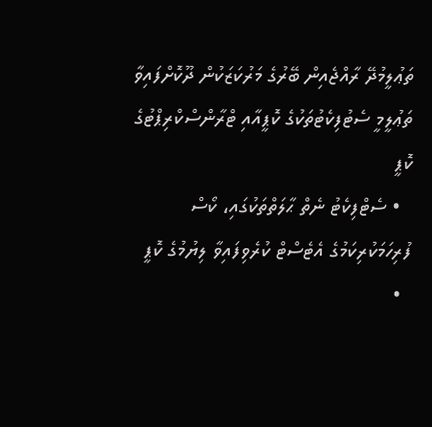ތަޢުލީމުދޭ ރާއްޖެއިން ބޭރުގެ މަރުކަޒަކުން ދޫކޮށްފައިވާ ތަޢުލީމީ ސެޓުފިކެޓުތަކުގެ ކޮޕީއާއި ޓްރާންސްކްރިޕްޓުގެ ކޮޕީ
  • ސެޓްފިކެޓު ނެތް ޙާލަތްތަކުގައި، ކޯސް ފުރިހަމަކުރިކަމުގެ އެޓެސްޓް ކުރެވިފައިވާ ލިޔުމުގެ ކޮޕީ
  •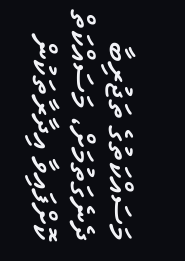މަސައްކަތުގެ ތަޖުރިބާ ދެނެގަތުމަށް، މަސައްކަތް ކޮށްފައިވާ އިދާރާތަކުން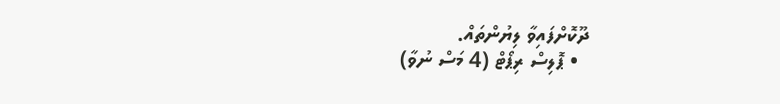ދޫކޮށްފައިވާ ލިޔުންތައް.
  • ޕޮލިސް ރިޕޯޓް (4 މަސް ނުވާ)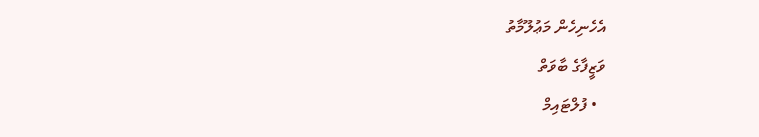އެހެނިހެން މަޢުލޫމާތު
ވަޒީފާގެ ބާވަތް
  • ފުލްޓައިމް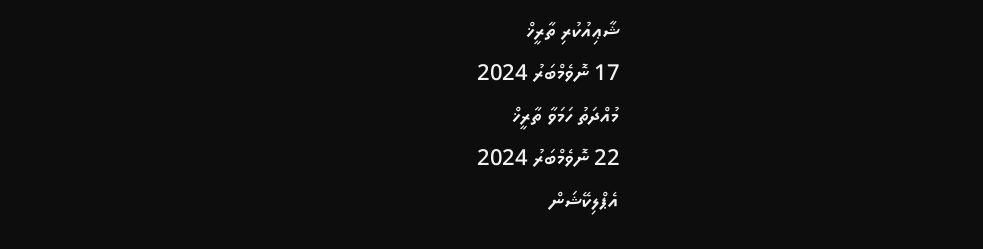ޝާޢިއުކުރި ތާރީޚް
17 ނޮވެމްބަރު 2024
މުއްދަތު ހަމަވާ ތާރީޚް
22 ނޮވެމްބަރު 2024
އެޕްލިކޭޝަން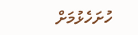ހުށަހެޅުމަށް